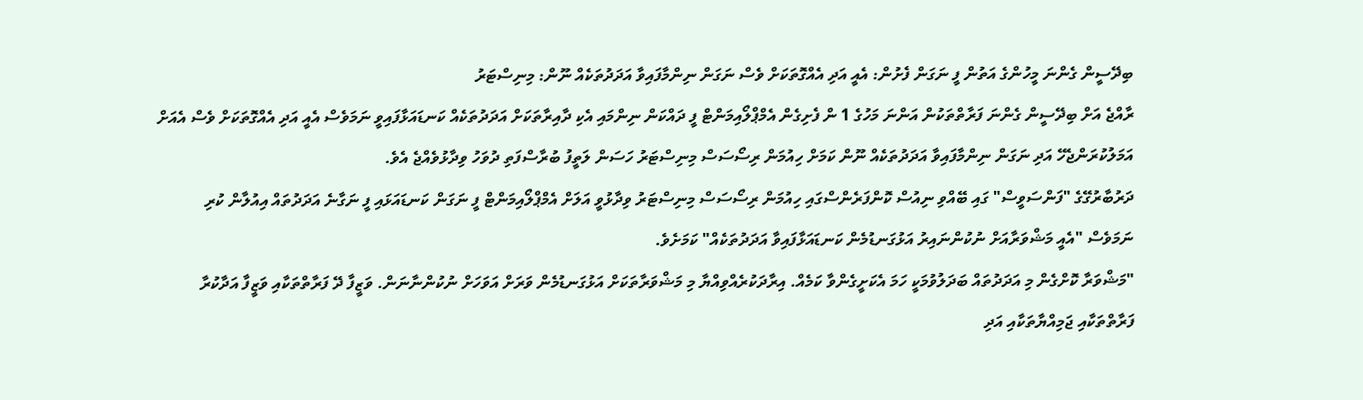ބިދޭސީން ގެންނަ މީހުންގެ އަތުން ފީ ނަގަން ފެށުން: އެއީ އަދި އެއްގޮތަކަށް ވެސް ނަގަން ނިންމާފައިވާ އަދަދުތަކެއް ނޫން: މިނިސްޓަރު
ރާއްޖެ އަށް ބިދޭސީން ގެންނަ ފަރާތްތަކުން އަންނަ މަހުގެ 1 ން ފެށިގެން އެމްޕްލޯއިމަންޓް ފީ ދައްކަން ނިންމައި އެކި ދާއިރާތަކަށް އަދަދުތަކެއް ކަނޑައަޅާފައިވީ ނަމަވެސް އެއީ އަދި އެއްގޮތަކަށް ވެސް އެއަށް އަމަލުކުރަންޖެހޭ އަދި ނަގަން ނިންމާފައިވާ އަދަދުތަކެއް ނޫން ކަމަށް ހިއުމަން ރިސޯސަސް މިނިސްޓަރު ހަސަން ލަތީފު ބުރާސްފަތި ދުވަހު ވިދާޅުވެއްޖެ އެވެ.
ދަރުބާރުގޭގެ "ފަންސަވީސް" ގައި ބޭއްވި ނިއުސް ކޮންފަރެންސްގައި ހިއުމަން ރިސޯސަސް މިނިސްޓަރު ވިދާޅުވީ އަލަށް އެމްޕްލޯއިމަންޓް ފީ ނަގަން ކަނޑައަޅައި ފީ ނަގާނެ އަދަދުތައް އިއުލާން ކުރި ނަމަވެސް "އެއީ މަޝްވަރާއަށް ނުކުންނައިރު އަޅުގަނޑުމެން ކަނޑައަޅާފައިވާ އަދަދުތަކެއް" ކަމަށެވެ.
"މަޝްވަރާ ކޮށްގެން މި އަދަދުތައް ބަދަލުވުމަކީ ހަމަ އެކަށީގެންވާ ކަމެއް. އިރާދަކުރެއްވިއްޔާ މި މަޝްވަރާތަކަށް އަޅުގަނޑުމެން ވަރަށް އަވަހަށް ނުކުންނާނަން. ވަޒީފާ ދޭ ފަރާތްތަކާއި ވަޒީފާ އަދާކުރާ ފަރާތްތަކާއި ޖަމިއްޔާތަކާއި އަދި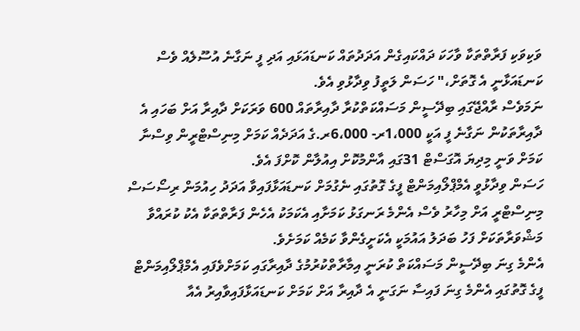ވަކިވަކި ފަރާތްތަކާ ވާހަކަ ދައްކައިގެން އަދަދުތައް ކަނޑައަޅައި އަދި ފީ ނަގާނެ އުސޫލެއް ވެސް ކަނޑައަޅާނީ އެ ގޮތަށް،" ހަސަން ލަތީފު ވިދާޅުވި އެވެ.
ނަމަވެސް ރާއްޖޭގައި ބިދޭސީން މަސައްކަތްކުރާ ދާއިރާތައް 600 ވަރަކަށް ދާއިރާ އަށް ބަހައި އެ ދާއިރާތަކުން ނަގާނެ ފީ އަކީ 1،000ރ- 6،000ރ.ގެ އަދަދެއް ކަމަށް މިނިސްޓްރީން ވިސްނާ ކަމަށް ވަނީ މިދިޔަ އޮގަސްޓް 31ގައި އާންމުކޮށް އިއުލާން ކޮށްފަ އެވެ.
ހަސަން ވިދާޅުވީ އެމްޕްލޯއިމަންޓް ފީގެ ގޮތުގައި ނެގުމަށް ކަނޑައަޅާފައިވާ އަދަދު ހިއުމަން ރިސޯސަސް މިނިސްޓްރީ އަށް މިހާރު ވެސް އެންމެ ރަނގަޅު ކަމަށާއި އެކަމަކު އެހެން ފަރާތްތަކާ އެކު ކުރައްވާ މަޝްވަރާތަކަށް ފަހު ބަދަލު އައުމަކީ އެކަށީގެންވާ ކަމެއް ކަމަށެވެ.
އެންމެ ގިނަ ބިދޭސީން މަސައްކަތް ކުރަނީ އިމާރާތްކުރުމުގެ ދާއިރާގައި ކަމަށްވެފައި އެމްޕްލޯއިމަންޓް ފީގެ ގޮތުގައި އެންމެ ގިނަ ފައިސާ ނަގަނީ އެ ދާއިރާ އަށް ކަމަށް ކަނޑައަޅާފައިވާއިރު އެއާ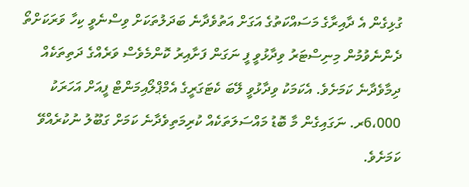ގުޅިގެން އެ ދާއިރާގެ މަސައްކަތުގެ އަގަށް އަތުވެދާނެ ބަދަލުތަކަށް ވިސްނެވީ ކިހާ ވަރަކަށްތޯ ދެންނެވުމުން މިނިސްޓަރު ވިދާޅުވީ ފީ ނަގަން ފަށާއިރު ކޮންމެވެސް ވަރެއްގެ ދަތިތަކެއް ދިމާވެދާނެ ކަމަށެވެ. އެކަމަކު ވިދާޅުވީ ލޭބަ ކެޓަގަރީގެ އެމްޕްލޯއިމަންޓް ފީއަށް އަހަރަކު 6،000ރ. ނަގައިގެން މާ ބޮޑު މައްސަލަތަކެއް ކުރިމަތިވެދާނެ ކަމަށް ގަބޫލު ނުކުރެއްވޭ ކަމަށެވެ.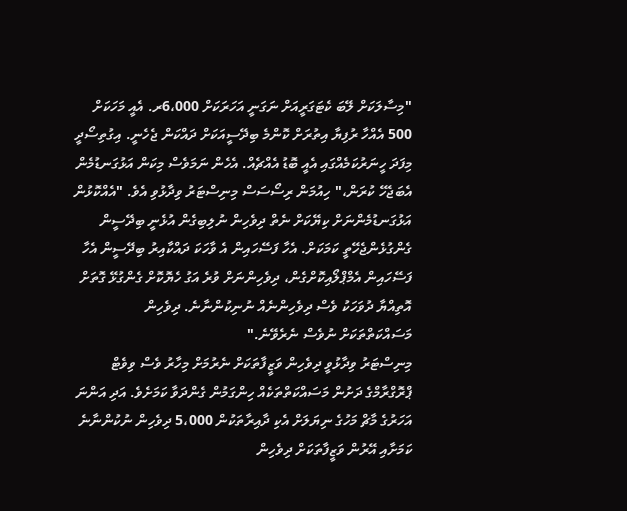"މިސާލަކަށް ލޭބަ ކެޓަގަރީއަށް ނަގަނީ އަހަރަކަށް 6،000ރ. އެއީ މަހަކަށް 500 އެއްހާ ރުފިޔާ އިތުރަށް ކޮންމެ ބިދޭސީއަކަށް ދައްކަން ޖެހެނީ. އިގުތިސޯދީ މިފަދަ ހީނަރުކަމެއްގައި އެއީ ބޮޑު އެއްޗެއް. އެހެން ނަމަވެސް މިކަން އަޅުގަނޑުމެން އެބަޖެހޭ ކުރަން،" ހިއުމަން ރިސޯސަސް މިނިސްޓަރު ވިދާޅުވި އެވެ. "އެއްކޮޅުން އަޅުގަނޑުމެންނަށް ކިޔޭކަށް ނެތް ދިވެހިން ނުލިބިގެން އުޅެނީ ބިދޭސީން ގެންގުޅެންޖެހޭތީ ކަމަކަށް. އެހާ ފަސޭހައިން އެ ވާހަކަ ދައްކާއިރު ބިދޭސީން އެހާ ފަސޭހައިން އެމްޕްލޯއިކޮށްގެން، ދިވެހިންނަށް ވުރެ އަގު ހެޔޮކޮށް ގެންގުޅޭ ގޮތަށް އޮތިއްޔާ ދުވަހަކު ވެސް ދިވެހިންނެއް ނުނިކުންނާނެ. ދިވެހިން މަސައްކަތްތަކަށް ނުވެސް ނެރެވޭނެ."
މިނިސްޓަރު ވިދާޅުވީ ދިވެހިން ވަޒީފާތަކަށް ނެރުމަށް މިހާރު ވެސް ވިވެޓް ޕްރޮގްރާމްގެ ދަށުން މަސައްކަތްތަކެއް ހިންގަމުން ގެންދަވާ ކަމަށެވެ. އަދި އަންނަ އަހަރުގެ މާޗް މަހުގެ ނިޔަލަށް އެކި ދާއިރާތަކުން 5،000 ދިވެހިން ނުކުންނާނެ ކަމަށާއި އޭރުން ވަޒީފާތަކަށް ދިވެހިން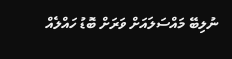ނުލިބޭ މައްސަލައަށް ވަރަށް ބޮޑު ހައްލެއް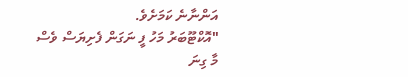އަންނާނެ ކަމަށެވެ.
"އޮކްޓޫބަރު މަހު ފީ ނަގަން ފެށިޔަސް ވެސް މާ ގިނަ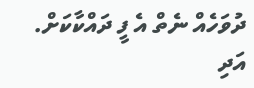ދުވަހެއް ނެތް އެ ފީ ދައްކާކަށް. އަދި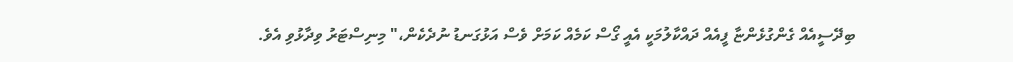ބިދޭސީއެއް ގެންގުޅެންޏާ ފީއެއް ދައްކާލުމަކީ އެއީ ގޯސް ކަމެއް ކަމަށް ވެސް އަޅުގަނޑު ނުދެކެން،" މިނިސްޓަރު ވިދާޅުވި އެވެ.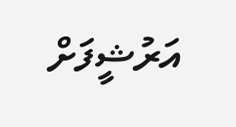އަރުޝީފަށް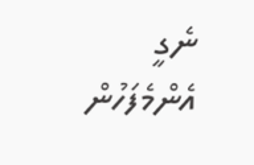ނެގީ
އެންމެފަހުން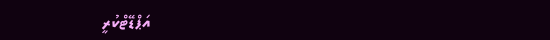އަޕްޑޭޓްކުރީ